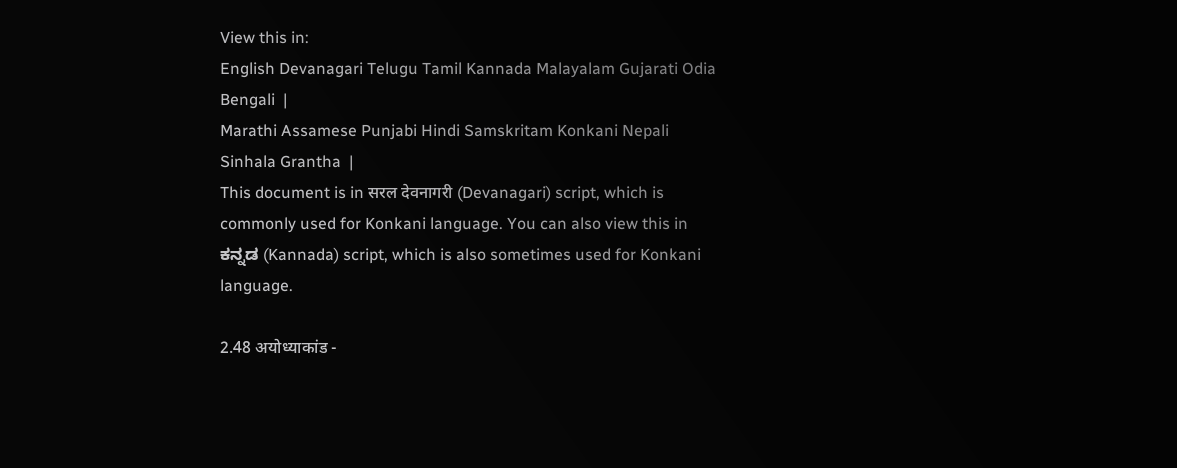View this in:
English Devanagari Telugu Tamil Kannada Malayalam Gujarati Odia Bengali  |
Marathi Assamese Punjabi Hindi Samskritam Konkani Nepali Sinhala Grantha  |
This document is in सरल देवनागरी (Devanagari) script, which is commonly used for Konkani language. You can also view this in ಕನ್ನಡ (Kannada) script, which is also sometimes used for Konkani language.

2.48 अयोध्याकांड -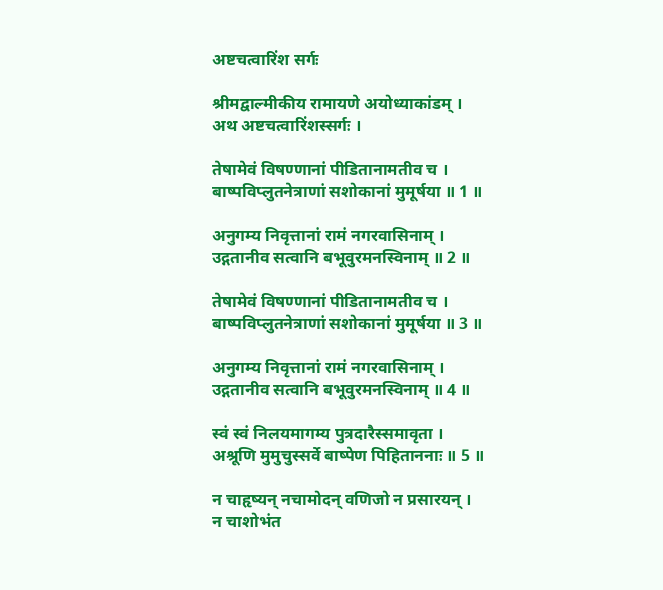अष्टचत्वारिंश सर्गः

श्रीमद्वाल्मीकीय रामायणे अयोध्याकांडम् ।
अथ अष्टचत्वारिंशस्सर्गः ।

तेषामेवं विषण्णानां पीडितानामतीव च ।
बाष्पविप्लुतनेत्राणां सशोकानां मुमूर्षया ॥ 1 ॥

अनुगम्य निवृत्तानां रामं नगरवासिनाम् ।
उद्गतानीव सत्वानि बभूवुरमनस्विनाम् ॥ 2 ॥

तेषामेवं विषण्णानां पीडितानामतीव च ।
बाष्पविप्लुतनेत्राणां सशोकानां मुमूर्षया ॥ 3 ॥

अनुगम्य निवृत्तानां रामं नगरवासिनाम् ।
उद्गतानीव सत्वानि बभूवुरमनस्विनाम् ॥ 4 ॥

स्वं स्वं निलयमागम्य पुत्रदारैस्समावृता ।
अश्रूणि मुमुचुस्सर्वे बाष्पेण पिहिताननाः ॥ 5 ॥

न चाहृष्यन् नचामोदन् वणिजो न प्रसारयन् ।
न चाशोभंत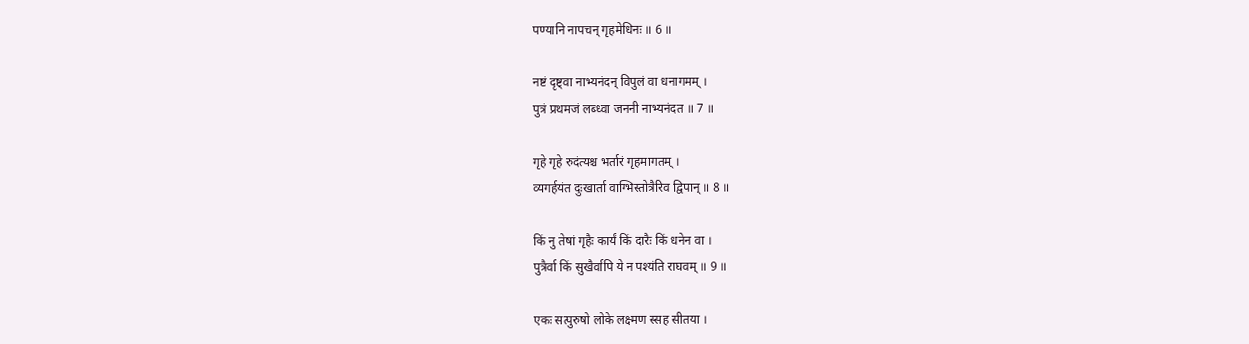पण्यानि नापचन् गृहमेधिनः ॥ 6 ॥

नष्टं दृष्ट्वा नाभ्यनंदन् विपुलं वा धनागमम् ।
पुत्रं प्रथमजं लब्ध्वा जननी नाभ्यनंदत ॥ 7 ॥

गृहे गृहे रुदंत्यश्च भर्तारं गृहमागतम् ।
व्यगर्हयंत दुःखार्ता वाग्भिस्तोत्रैरिव द्विपान् ॥ 8 ॥

किं नु तेषां गृहैः कार्यं किं दारैः किं धनेन वा ।
पुत्रैर्वा किं सुखैर्वापि ये न पश्यंति राघवम् ॥ 9 ॥

एकः सत्पुरुषो लोके लक्ष्मण स्सह सीतया ।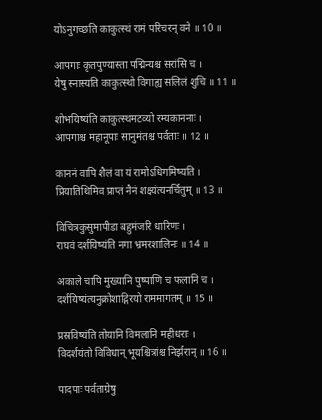योऽनुगच्छति काकुत्स्थं रामं परिचरन् वने ॥ 10 ॥

आपगाः कृतपुण्यास्ता पद्मिन्यश्च सरांसि च ।
येषु स्नास्यति काकुत्स्थो विगाह्य सलिलं शुचि ॥ 11 ॥

शोभयिष्यंति काकुत्स्थमटव्यो रम्यकाननाः ।
आपगाश्च महानूपाः सानुमंतश्च पर्वताः ॥ 12 ॥

काननं वापि शैलं वा यं रामोऽधिगमिष्यति ।
प्रियातिथिमिव प्राप्तं नैनं शक्ष्यंत्यनर्चितुम् ॥ 13 ॥

विचित्रकुसुमापीडा बहुमंजरि धारिणः ।
राघवं दर्शयिष्यंति नगा भ्रमरशालिनः ॥ 14 ॥

अकाले चापि मुख्यानि पुष्पाणि च फलानि च ।
दर्शयिष्यंत्यनुक्रोशाद्गिरयो राममागतम् ॥ 15 ॥

प्रस्रविष्यंति तोयानि विमलानि महीधराः ।
विदर्शयंतो विविधान् भूयश्चित्रांश्च निर्झरान् ॥ 16 ॥

पादपाः पर्वताग्रेषु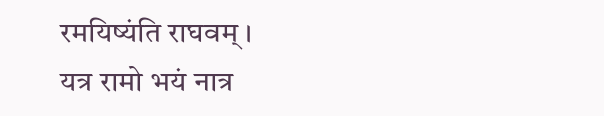रमयिष्यंति राघवम् ।
यत्र रामो भयं नात्र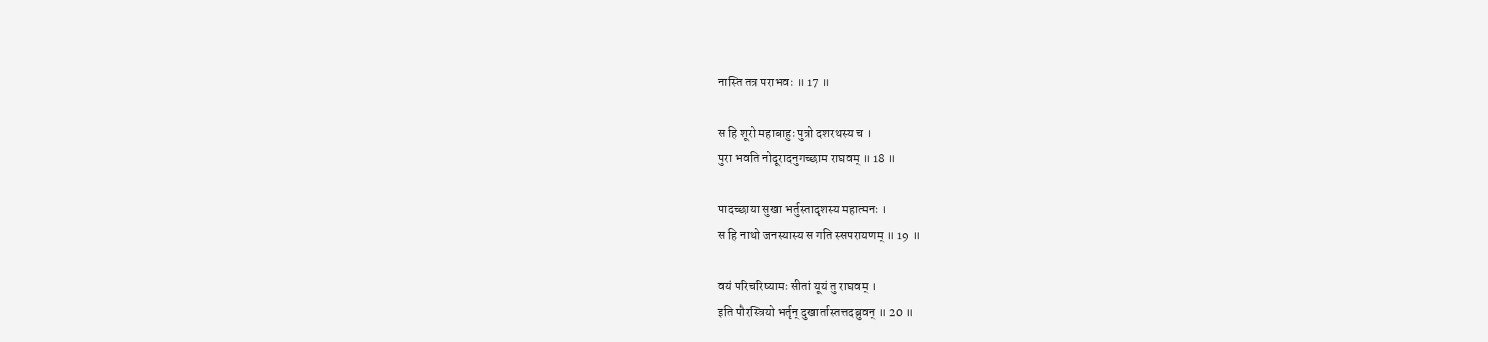नास्ति तत्र पराभवः ॥ 17 ॥

स हि शूरो महाबाहुः पुत्रो दशरथस्य च ।
पुरा भवति नोदूरादनुगच्छाम राघवम् ॥ 18 ॥

पादच्छाया सुखा भर्तुस्तादृशस्य महात्मनः ।
स हि नाथो जनस्यास्य स गति स्सपरायणम् ॥ 19 ॥

वयं परिचरिष्यामः सीतां यूयं तु राघवम् ।
इति पौरस्त्रियो भर्तृन् दुखार्तास्तत्तदब्रुवन् ॥ 20 ॥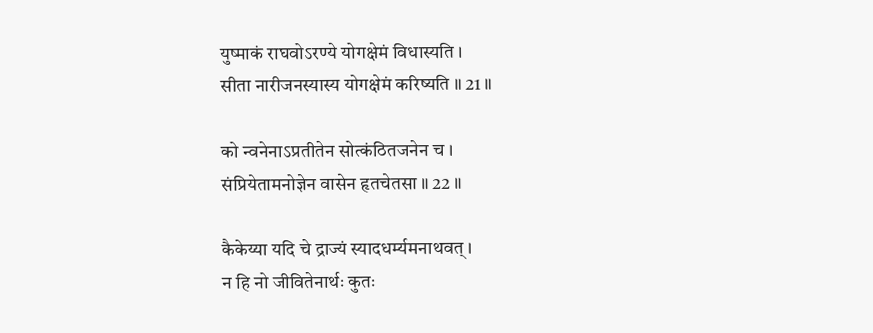युष्माकं राघवोऽरण्ये योगक्षेमं विधास्यति ।
सीता नारीजनस्यास्य योगक्षेमं करिष्यति ॥ 21 ॥

को न्वनेनाऽप्रतीतेन सोत्कंठितजनेन च ।
संप्रियेतामनोज्ञेन वासेन हृतचेतसा ॥ 22 ॥

कैकेय्या यदि चे द्राज्यं स्यादधर्म्यमनाथवत् ।
न हि नो जीवितेनार्थः कुतः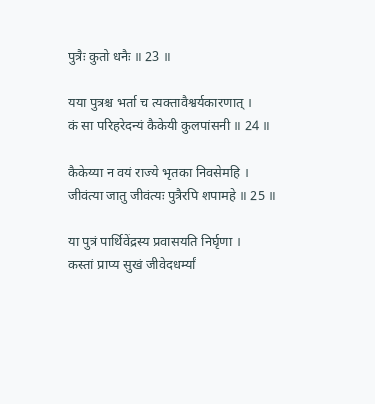पुत्रैः कुतो धनैः ॥ 23 ॥

यया पुत्रश्च भर्ता च त्यक्तावैश्वर्यकारणात् ।
कं सा परिहरेदन्यं कैकेयी कुलपांसनी ॥ 24 ॥

कैकेय्या न वयं राज्ये भृतका निवसेमहि ।
जीवंत्या जातु जीवंत्यः पुत्रैरपि शपामहे ॥ 25 ॥

या पुत्रं पार्थिवेंद्रस्य प्रवासयति निर्घृणा ।
कस्तां प्राप्य सुखं जीवेदधर्म्यां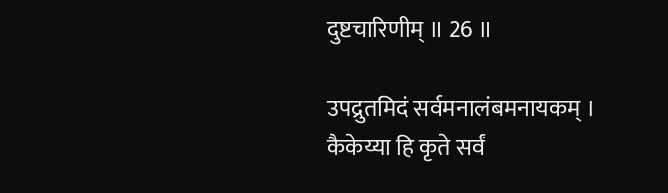दुष्टचारिणीम् ॥ 26 ॥

उपद्रुतमिदं सर्वमनालंबमनायकम् ।
कैकेय्या हि कृते सर्वं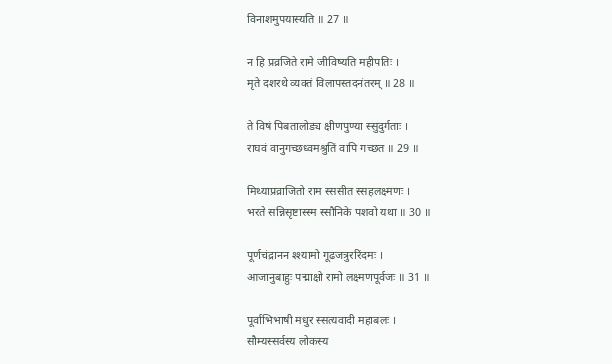विनाशमुपयास्यति ॥ 27 ॥

न हि प्रव्रजिते रामे जीविष्यति महीपतिः ।
मृते दशरथे व्यक्तं विलापस्तदनंतरम् ॥ 28 ॥

ते विषं पिबतालोड्य क्षीणपुण्या स्सुदुर्गताः ।
राघवं वानुगच्छध्वमश्रुतिं वापि गच्छत ॥ 29 ॥

मिथ्याप्रव्राजितो राम स्ससीत स्सहलक्ष्मणः ।
भरते सन्निसृष्टास्स्म स्सौनिके पशवो यथा ॥ 30 ॥

पूर्णचंद्रानन श्श्यामो गूढजत्रुररिंदमः ।
आजानुबाहुः पद्माक्षो रामो लक्ष्मणपूर्वजः ॥ 31 ॥

पूर्वाभिभाषी मधुर स्सत्यवादी महाबलः ।
सौम्यस्सर्वस्य लोकस्य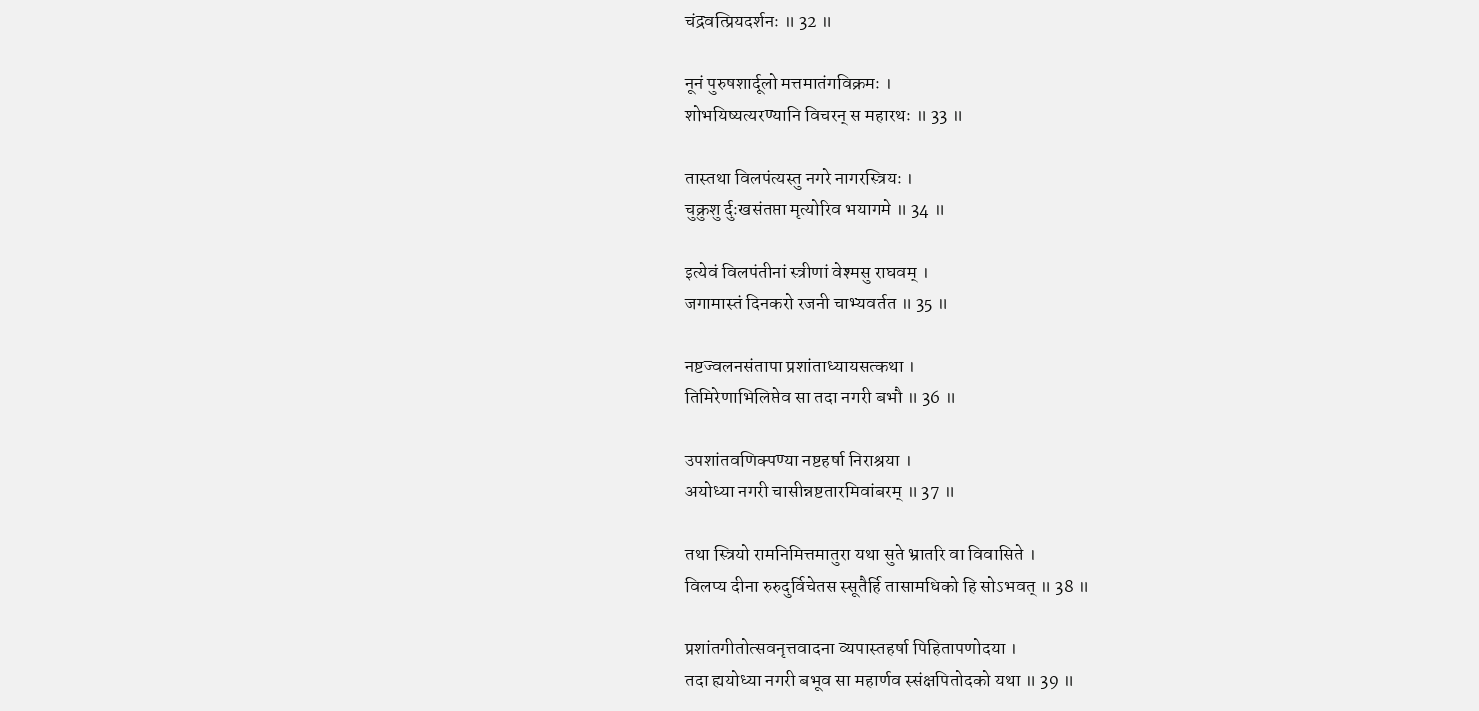चंद्रवत्प्रियदर्शनः ॥ 32 ॥

नूनं पुरुषशार्दूलो मत्तमातंगविक्रमः ।
शोभयिष्यत्यरण्यानि विचरन् स महारथः ॥ 33 ॥

तास्तथा विलपंत्यस्तु नगरे नागरस्त्रियः ।
चुक्रुशु र्दुःखसंतप्ता मृत्योरिव भयागमे ॥ 34 ॥

इत्येवं विलपंतीनां स्त्रीणां वेश्मसु राघवम् ।
जगामास्तं दिनकरो रजनी चाभ्यवर्तत ॥ 35 ॥

नष्टज्वलनसंतापा प्रशांताध्यायसत्कथा ।
तिमिरेणाभिलिप्तेव सा तदा नगरी बभौ ॥ 36 ॥

उपशांतवणिक्पण्या नष्टहर्षा निराश्रया ।
अयोध्या नगरी चासीन्नष्टतारमिवांबरम् ॥ 37 ॥

तथा स्त्रियो रामनिमित्तमातुरा यथा सुते भ्रातरि वा विवासिते ।
विलप्य दीना रुरुदुर्विचेतस स्सूतैर्हि तासामधिको हि सोऽभवत् ॥ 38 ॥

प्रशांतगीतोत्सवनृत्तवादना व्यपास्तहर्षा पिहितापणोदया ।
तदा ह्ययोध्या नगरी बभूव सा महार्णव स्संक्षपितोदको यथा ॥ 39 ॥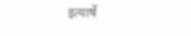इत्यार्षे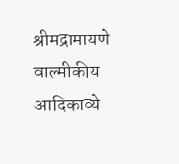श्रीमद्रामायणे वाल्मीकीय आदिकाव्ये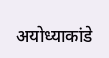अयोध्याकांडे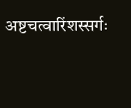अष्टचत्वारिंशस्सर्गः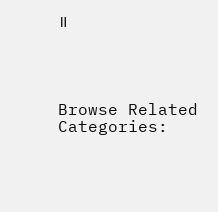॥




Browse Related Categories: